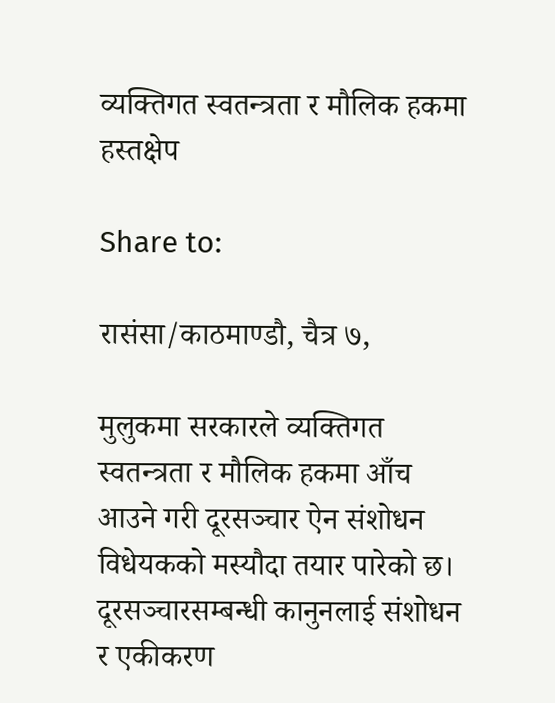व्यक्तिगत स्वतन्त्रता र मौलिक हकमा हस्तक्षेप

Share to:

रासंसा/काठमाण्डौ, चैत्र ७,

मुलुकमा सरकारले व्यक्तिगत स्वतन्त्रता र मौलिक हकमा आँच आउने गरी दूरसञ्चार ऐन संशोधन विधेयकको मस्यौदा तयार पारेको छ। दूरसञ्चारसम्बन्धी कानुनलाई संशोधन र एकीकरण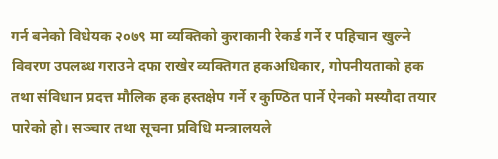गर्न बनेको विधेयक २०७९ मा व्यक्तिको कुराकानी रेकर्ड गर्ने र पहिचान खुल्ने विवरण उपलब्ध गराउने दफा राखेर व्यक्तिगत हकअधिकार, गोपनीयताको हक तथा संविधान प्रदत्त मौलिक हक हस्तक्षेप गर्ने र कुण्ठित पार्ने ऐनको मस्यौदा तयार पारेको हो। सञ्चार तथा सूचना प्रविधि मन्त्रालयले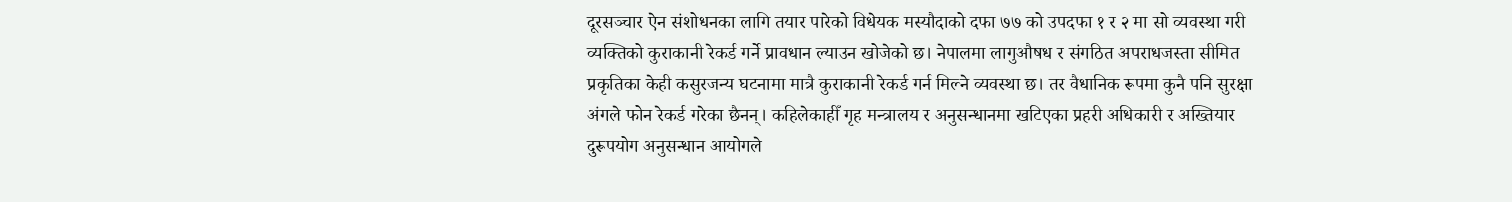दूरसञ्चार ऐन संशोधनका लागि तयार पारेको विधेयक मस्यौदाको दफा ७७ को उपदफा १ र २ मा सो व्यवस्था गरी व्यक्तिको कुराकानी रेकर्ड गर्ने प्रावधान ल्याउन खोजेको छ। नेपालमा लागुऔषध र संगठित अपराधजस्ता सीमित प्रकृतिका केही कसुरजन्य घटनामा मात्रै कुराकानी रेकर्ड गर्न मिल्ने व्यवस्था छ। तर वैधानिक रूपमा कुनै पनि सुरक्षा अंगले फोन रेकर्ड गरेका छैनन्। कहिलेकाहीँ गृह मन्त्रालय र अनुसन्धानमा खटिएका प्रहरी अधिकारी र अख्तियार दुरूपयोग अनुसन्धान आयोगले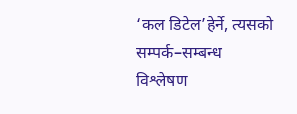‘कल डिटेल’हेर्ने, त्यसको सम्पर्क–सम्बन्ध विश्लेषण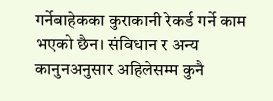गर्नेबाहेकका कुराकानी रेकर्ड गर्ने काम भएको छैन। संविधान र अन्य कानुनअनुसार अहिलेसम्म कुनै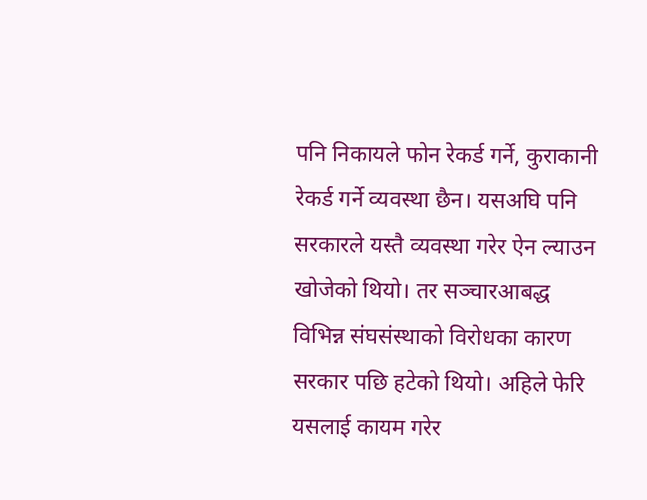पनि निकायले फोन रेकर्ड गर्ने, कुराकानी रेकर्ड गर्ने व्यवस्था छैन। यसअघि पनि सरकारले यस्तै व्यवस्था गरेर ऐन ल्याउन खोजेको थियो। तर सञ्चारआबद्ध विभिन्न संघसंस्थाको विरोधका कारण सरकार पछि हटेको थियो। अहिले फेरि यसलाई कायम गरेर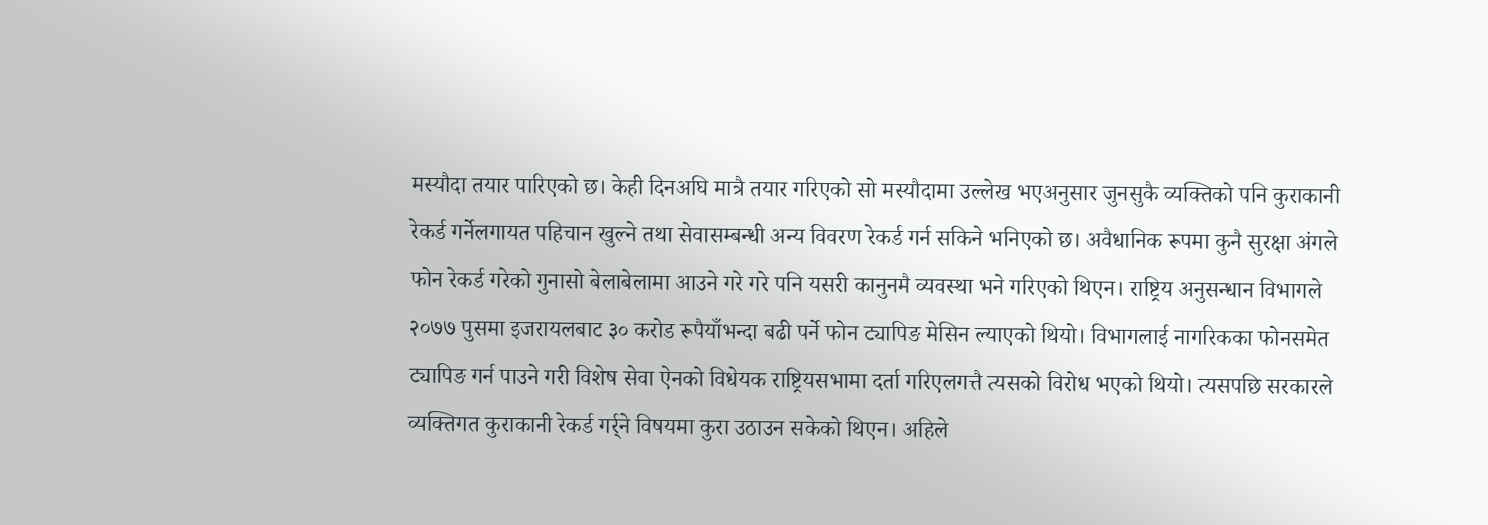मस्यौदा तयार पारिएको छ। केही दिनअघि मात्रै तयार गरिएको सो मस्यौदामा उल्लेख भएअनुसार जुनसुकै व्यक्तिको पनि कुराकानी रेकर्ड गर्नेलगायत पहिचान खुल्ने तथा सेवासम्बन्धी अन्य विवरण रेकर्ड गर्न सकिने भनिएको छ। अवैधानिक रूपमा कुनै सुरक्षा अंगले फोन रेकर्ड गरेको गुनासो बेलाबेलामा आउने गरे गरे पनि यसरी कानुनमै व्यवस्था भने गरिएको थिएन। राष्ट्रिय अनुसन्धान विभागले २०७७ पुसमा इजरायलबाट ३० करोड रूपैयाँभन्दा बढी पर्ने फोन ट्यापिङ मेसिन ल्याएको थियो। विभागलाई नागरिकका फोनसमेत ट्यापिङ गर्न पाउने गरी विशेष सेवा ऐनको विधेयक राष्ट्रियसभामा दर्ता गरिएलगत्तै त्यसको विरोध भएको थियो। त्यसपछि सरकारले व्यक्तिगत कुराकानी रेकर्ड गर्र्ने विषयमा कुरा उठाउन सकेको थिएन। अहिले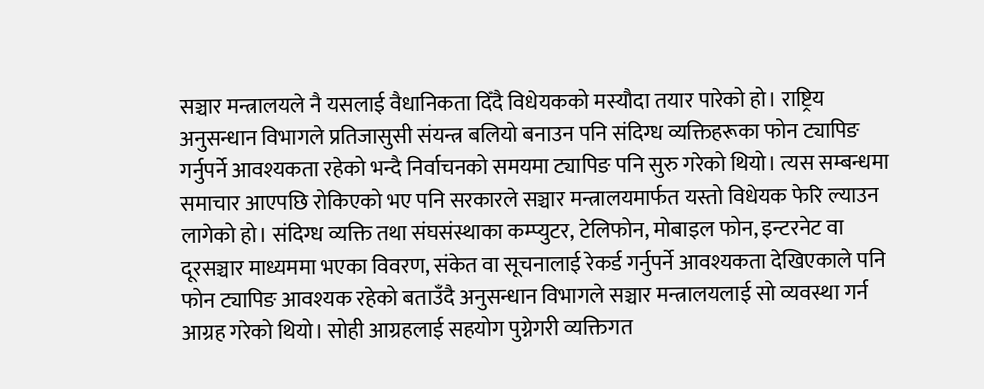सञ्चार मन्त्रालयले नै यसलाई वैधानिकता दिँदै विधेयकको मस्यौदा तयार पारेको हो। राष्ट्रिय अनुसन्धान विभागले प्रतिजासुसी संयन्त्र बलियो बनाउन पनि संदिग्ध व्यक्तिहरूका फोन ट्यापिङ गर्नुपर्ने आवश्यकता रहेको भन्दै निर्वाचनको समयमा ट्यापिङ पनि सुरु गरेको थियो। त्यस सम्बन्धमा समाचार आएपछि रोकिएको भए पनि सरकारले सञ्चार मन्त्रालयमार्फत यस्तो विधेयक फेरि ल्याउन लागेको हो। संदिग्ध व्यक्ति तथा संघसंस्थाका कम्प्युटर, टेलिफोन, मोबाइल फोन, इन्टरनेट वा दूरसञ्चार माध्यममा भएका विवरण, संकेत वा सूचनालाई रेकर्ड गर्नुपर्ने आवश्यकता देखिएकाले पनि फोन ट्यापिङ आवश्यक रहेको बताउँदै अनुसन्धान विभागले सञ्चार मन्त्रालयलाई सो व्यवस्था गर्न आग्रह गरेको थियो। सोही आग्रहलाई सहयोग पुग्नेगरी व्यक्तिगत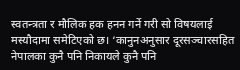स्वतन्त्रता र मौलिक हक हनन गर्ने गरी सो विषयलाई मस्यौदामा समेटिएको छ। ‘कानुनअनुसार दूरसञ्चारसहित नेपालका कुनै पनि निकायले कुनै पनि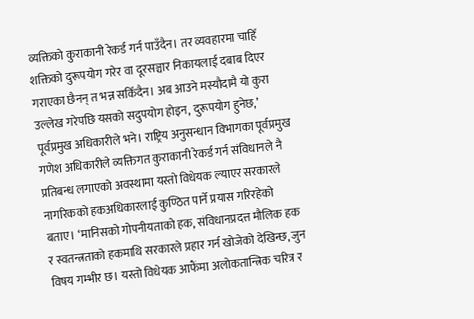व्यक्तिको कुराकानी रेकर्ड गर्न पाउँदैन। तर व्यवहारमा चाहिँ शक्तिको दुरूपयोग गरेर वा दूरसञ्चार निकायलाई दबाब दिएर गराएका छैनन् त भन्न सकिँदैन। अब आउने मस्यौदामै यो कुरा उल्लेख गरेपछि यसको सदुपयोग होइन, दुरूपयोग हुनेछ,’ पूर्वप्रमुख अधिकारीले भने। राष्ट्रिय अनुसन्धान विभागका पूर्वप्रमुख गणेश अधिकारीले व्यक्तिगत कुराकानी रेकर्ड गर्न संविधानले नै प्रतिबन्ध लगाएको अवस्थामा यस्तो विधेयक ल्याएर सरकारले नागरिकको हकअधिकारलाई कुण्ठित पार्ने प्रयास गरिरहेको बताए। ‘मानिसको गोपनीयताको हक, संविधानप्रदत्त मौलिक हक र स्वतन्त्रताको हकमाथि सरकारले प्रहार गर्न खोजेको देखिन्छ, जुन विषय गम्भीर छ। यस्तो विधेयक आफैंमा अलोकतान्त्रिक चरित्र र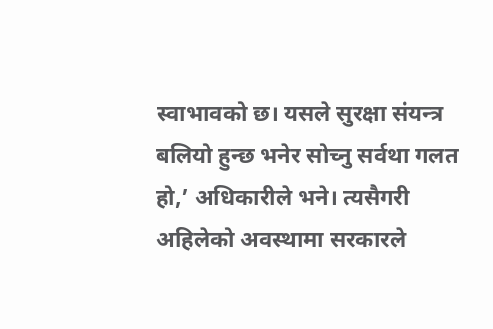स्वाभावको छ। यसले सुरक्षा संयन्त्र बलियो हुन्छ भनेर सोच्नु सर्वथा गलत हो,’ अधिकारीले भने। त्यसैगरी अहिलेको अवस्थामा सरकारले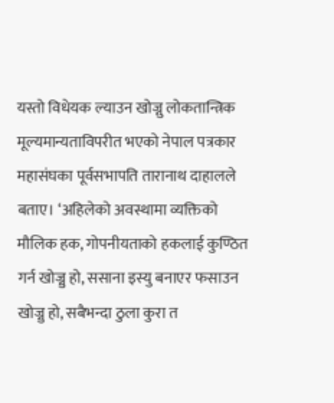यस्तो विधेयक ल्याउन खोज्नु लोकतान्त्रिक मूल्यमान्यताविपरीत भएको नेपाल पत्रकार महासंघका पूर्वसभापति तारानाथ दाहालले बताए। ‘अहिलेको अवस्थामा व्यक्तिको मौलिक हक, गोपनीयताको हकलाई कुण्ठित गर्न खोज्नु हो, ससाना इस्यु बनाएर फसाउन खोज्नु हो, सबैभन्दा ठुला कुरा त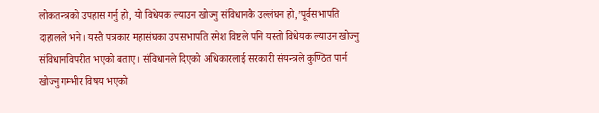लोकतन्त्रको उपहास गर्नु हो, यो विधेयक ल्याउन खोज्नु संविधानकै उल्लंघन हो,’पूर्वसभापति दाहालले भने। यस्तै पत्रकार महासंघका उपसभापति रमेश विष्टले पनि यस्तो विधेयक ल्याउन खोज्नु संविधानविपरीत भएको बताए। संविधानले दिएको अधिकारलाई सरकारी संयन्त्रले कुण्ठित पार्न खोज्नु गम्भीर विषय भएको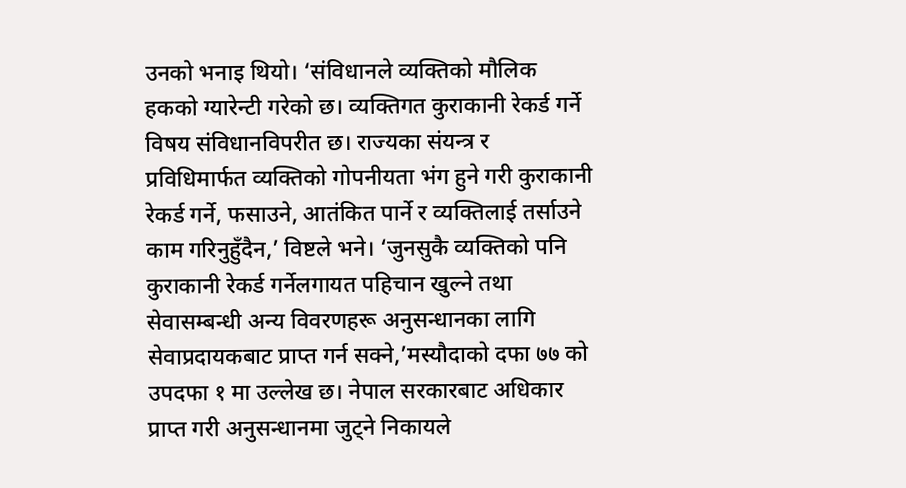उनको भनाइ थियो। ‘संविधानले व्यक्तिको मौलिक हकको ग्यारेन्टी गरेको छ। व्यक्तिगत कुराकानी रेकर्ड गर्ने विषय संविधानविपरीत छ। राज्यका संयन्त्र र प्रविधिमार्फत व्यक्तिको गोपनीयता भंग हुने गरी कुराकानी रेकर्ड गर्ने, फसाउने, आतंकित पार्ने र व्यक्तिलाई तर्साउने काम गरिनुहुँदैन,’ विष्टले भने। ‘जुनसुकै व्यक्तिको पनि कुराकानी रेकर्ड गर्नेलगायत पहिचान खुल्ने तथा सेवासम्बन्धी अन्य विवरणहरू अनुसन्धानका लागि सेवाप्रदायकबाट प्राप्त गर्न सक्ने,’मस्यौदाको दफा ७७ को उपदफा १ मा उल्लेख छ। नेपाल सरकारबाट अधिकार प्राप्त गरी अनुसन्धानमा जुट्ने निकायले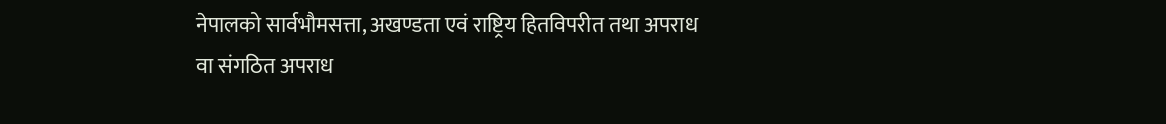नेपालको सार्वभौमसत्ता, अखण्डता एवं राष्ट्रिय हितविपरीत तथा अपराध वा संगठित अपराध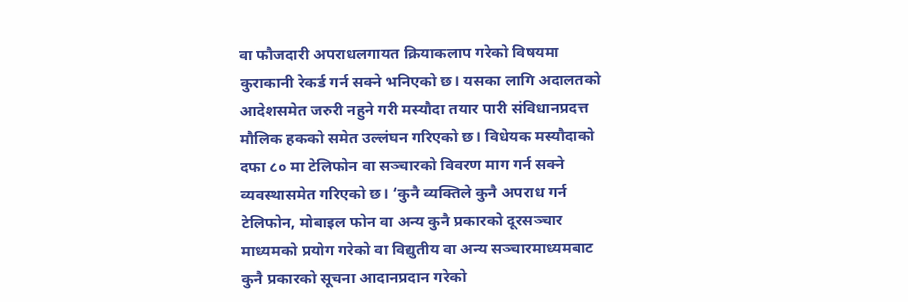वा फौजदारी अपराधलगायत क्रियाकलाप गरेको विषयमा कुराकानी रेकर्ड गर्न सक्ने भनिएको छ। यसका लागि अदालतको आदेशसमेत जरुरी नहुने गरी मस्यौदा तयार पारी संविधानप्रदत्त मौलिक हकको समेत उल्लंघन गरिएको छ। विधेयक मस्यौदाको दफा ८० मा टेलिफोन वा सञ्चारको विवरण माग गर्न सक्ने व्यवस्थासमेत गरिएको छ। ‘कुनै व्यक्तिले कुनै अपराध गर्न टेलिफोन, मोबाइल फोन वा अन्य कुनै प्रकारको दूरसञ्चार माध्यमको प्रयोग गरेको वा विद्युतीय वा अन्य सञ्चारमाध्यमबाट कुनै प्रकारको सूचना आदानप्रदान गरेको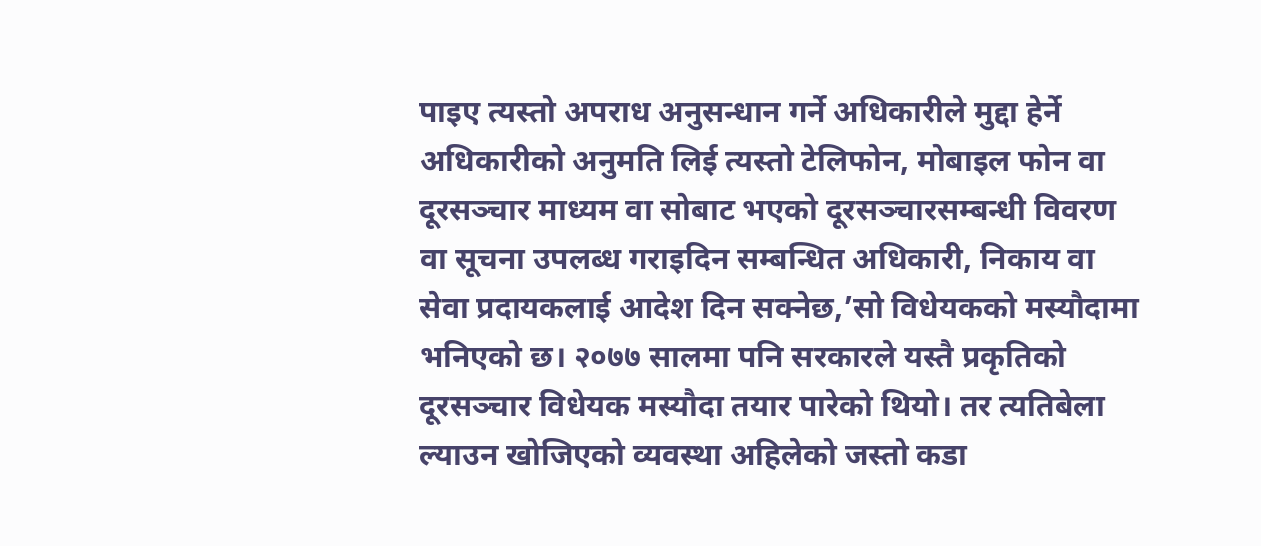पाइए त्यस्तो अपराध अनुसन्धान गर्ने अधिकारीले मुद्दा हेर्ने अधिकारीको अनुमति लिई त्यस्तो टेलिफोन, मोबाइल फोन वा दूरसञ्चार माध्यम वा सोबाट भएको दूरसञ्चारसम्बन्धी विवरण वा सूचना उपलब्ध गराइदिन सम्बन्धित अधिकारी, निकाय वा सेवा प्रदायकलाई आदेश दिन सक्नेछ,’सो विधेयकको मस्यौदामा भनिएको छ। २०७७ सालमा पनि सरकारले यस्तै प्रकृतिको दूरसञ्चार विधेयक मस्यौदा तयार पारेको थियो। तर त्यतिबेला ल्याउन खोजिएको व्यवस्था अहिलेको जस्तो कडा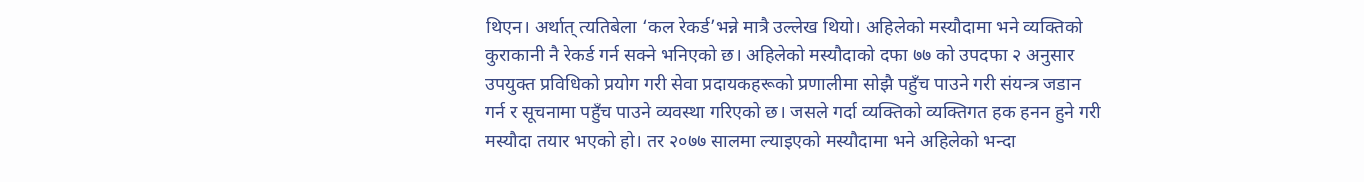थिएन। अर्थात् त्यतिबेला ‘कल रेकर्ड’भन्ने मात्रै उल्लेख थियो। अहिलेको मस्यौदामा भने व्यक्तिको कुराकानी नै रेकर्ड गर्न सक्ने भनिएको छ। अहिलेको मस्यौदाको दफा ७७ को उपदफा २ अनुसार उपयुक्त प्रविधिको प्रयोग गरी सेवा प्रदायकहरूको प्रणालीमा सोझै पहुँच पाउने गरी संयन्त्र जडान गर्न र सूचनामा पहुँच पाउने व्यवस्था गरिएको छ। जसले गर्दा व्यक्तिको व्यक्तिगत हक हनन हुने गरी मस्यौदा तयार भएको हो। तर २०७७ सालमा ल्याइएको मस्यौदामा भने अहिलेको भन्दा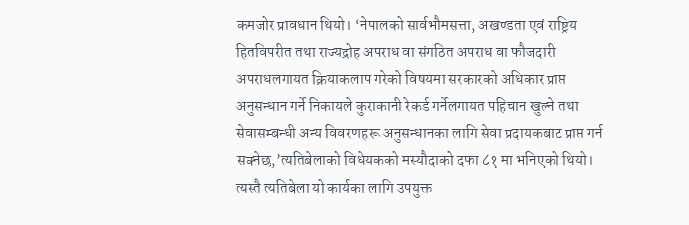कमजोर प्रावधान थियो। ‘नेपालको सार्वभौमसत्ता, अखण्डता एवं राष्ट्रिय हितविपरीत तथा राज्यद्रोह अपराध वा संगठित अपराध वा फौजदारी अपराधलगायत क्रियाकलाप गरेको विषयमा सरकारको अधिकार प्राप्त अनुसन्धान गर्ने निकायले कुराकानी रेकर्ड गर्नेलगायत पहिचान खुल्ने तथा सेवासम्बन्धी अन्य विवरणहरू अनुसन्धानका लागि सेवा प्रदायकबाट प्राप्त गर्न सक्नेछ,’त्यतिबेलाको विधेयकको मस्यौदाको दफा ८१ मा भनिएको थियो। त्यस्तै त्यतिबेला यो कार्यका लागि उपयुक्त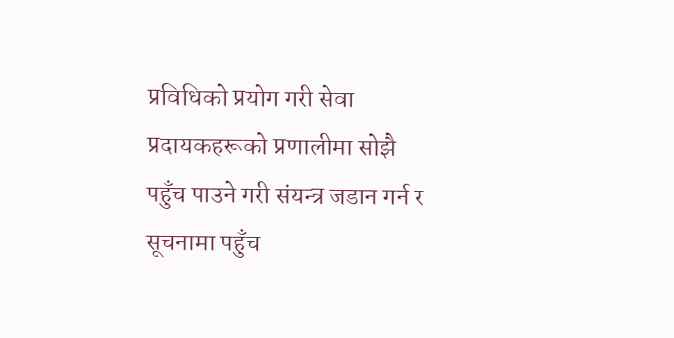प्रविधिको प्रयोग गरी सेवा प्रदायकहरूको प्रणालीमा सोझै पहुँच पाउने गरी संयन्त्र जडान गर्न र सूचनामा पहुँच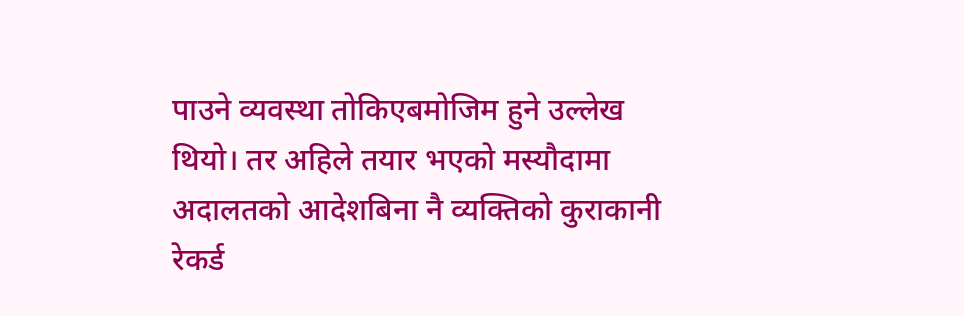पाउने व्यवस्था तोकिएबमोजिम हुने उल्लेख थियो। तर अहिले तयार भएको मस्यौदामा अदालतको आदेशबिना नै व्यक्तिको कुराकानी रेकर्ड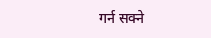गर्न सक्ने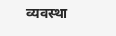व्यवस्था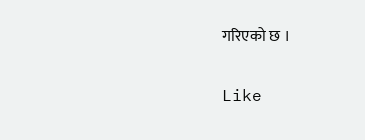गरिएको छ ।

Like